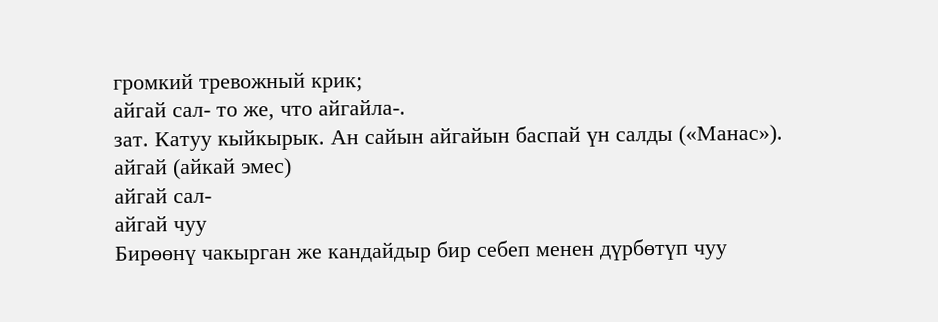громкий тревожный крик;
айгай сал- то же, что айгайла-.
зат. Катуу кыйкырык. Ан сайын айгайын баспай үн салды («Манас»).
айгай (айкай эмес)
айгай сал-
айгай чуу
Бирөөнү чакырган же кандайдыр бир себеп менен дүрбөтүп чуу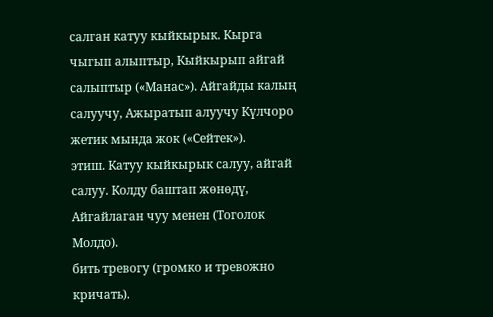салган катуу кыйкырык. Кырга чыгып алыптыр, Кыйкырып айгай салыптыр («Манас»). Айгайды калың салуучу, Ажыратып алуучу Күлчоро жетик мында жок («Сейтек»).
этиш. Катуу кыйкырык салуу, айгай салуу. Колду баштап жөнөдү, Айгайлаган чуу менен (Тоголок Молдо).
бить тревогу (громко и тревожно кричать).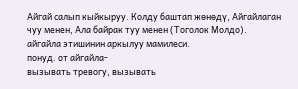Айгай салып кыйкыруу. Колду баштап жөнөдү, Айгайлаган чуу менен, Ала байрак туу менен (Тоголок Молдо).
айгайла этишинин аркылуу мамилеси.
понуд. от айгайла-
вызывать тревогу, вызывать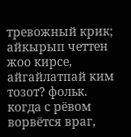тревожный крик;
айкырып четтен жоо кирсе, айгайлатпай ким тозот? фольк. когда с рёвом ворвётся враг,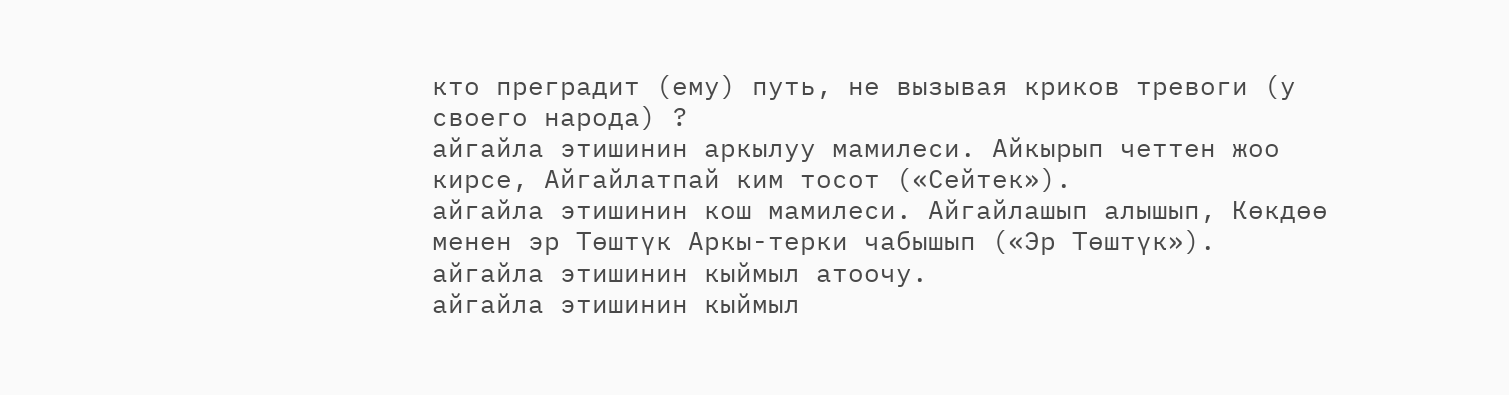кто преградит (ему) путь, не вызывая криков тревоги (у своего народа) ?
айгайла этишинин аркылуу мамилеси. Айкырып четтен жоо кирсе, Айгайлатпай ким тосот («Сейтек»).
айгайла этишинин кош мамилеси. Айгайлашып алышып, Көкдөө менен эр Төштүк Аркы-терки чабышып («Эр Төштүк»).
айгайла этишинин кыймыл атоочу.
айгайла этишинин кыймыл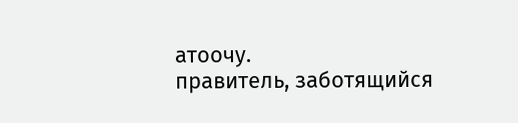атоочу.
правитель, заботящийся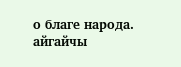о благе народа.
айгайчы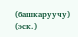(башкаруучу)
(эск.)